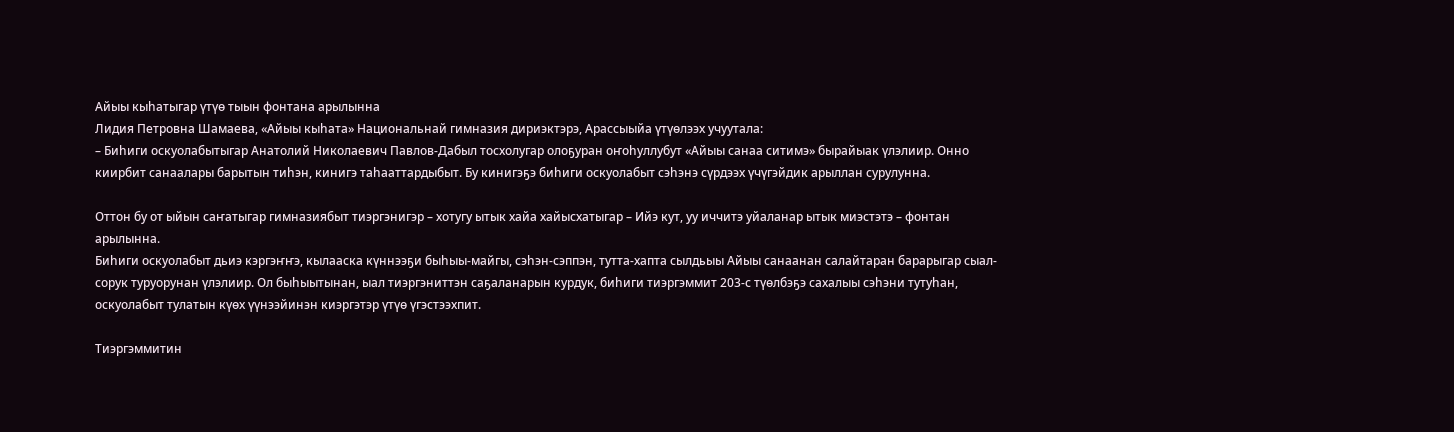Айыы кыһатыгар үтүө тыын фонтана арылынна
Лидия Петровна Шамаева, «Айыы кыһата» Национальнай гимназия дириэктэрэ, Арассыыйа үтүөлээх учуутала:
– Биһиги оскуолабытыгар Анатолий Николаевич Павлов-Дабыл тосхолугар олоҕуран оҥоһуллубут «Айыы санаа ситимэ» бырайыак үлэлиир. Онно киирбит санаалары барытын тиһэн, кинигэ таһааттардыбыт. Бу кинигэҕэ биһиги оскуолабыт сэһэнэ сүрдээх үчүгэйдик арыллан сурулунна.

Оттон бу от ыйын саҥатыгар гимназиябыт тиэргэнигэр – хотугу ытык хайа хайысхатыгар – Ийэ кут, уу иччитэ уйаланар ытык миэстэтэ – фонтан арылынна.
Биһиги оскуолабыт дьиэ кэргэҥҥэ, кылааска күннээҕи быһыы-майгы, сэһэн-сэппэн, тутта-хапта сылдьыы Айыы санаанан салайтаран барарыгар сыал-сорук туруорунан үлэлиир. Ол быһыытынан, ыал тиэргэниттэн саҕаланарын курдук, биһиги тиэргэммит 203-с түөлбэҕэ сахалыы сэһэни тутуһан, оскуолабыт тулатын күөх үүнээйинэн киэргэтэр үтүө үгэстээхпит.

Тиэргэммитин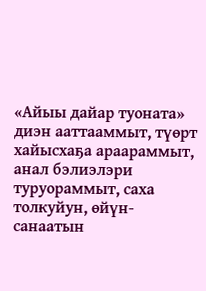«Айыы дайар туоната» диэн ааттааммыт, түөрт хайысхаҕа араараммыт, анал бэлиэлэри туруораммыт, саха толкуйун, өйүн-санаатын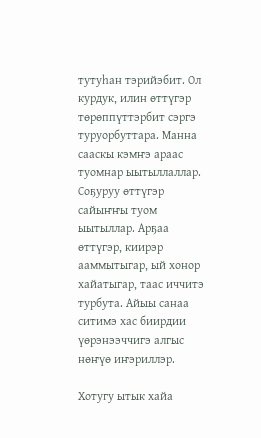тутуһан тэрийэбит. Ол курдук, илин өттүгэр төрөппүттэрбит сэргэ туруорбуттара. Манна сааскы кэмҥэ араас туомнар ыытыллаллар. Соҕуруу өттүгэр сайыҥҥы туом ыытыллар. Арҕаа өттүгэр, киирэр ааммытыгар, ый хонор хайатыгар, таас иччитэ турбута. Айыы санаа ситимэ хас биирдии үөрэнээччигэ алгыс нөҥүө иҥэриллэр.

Хотугу ытык хайа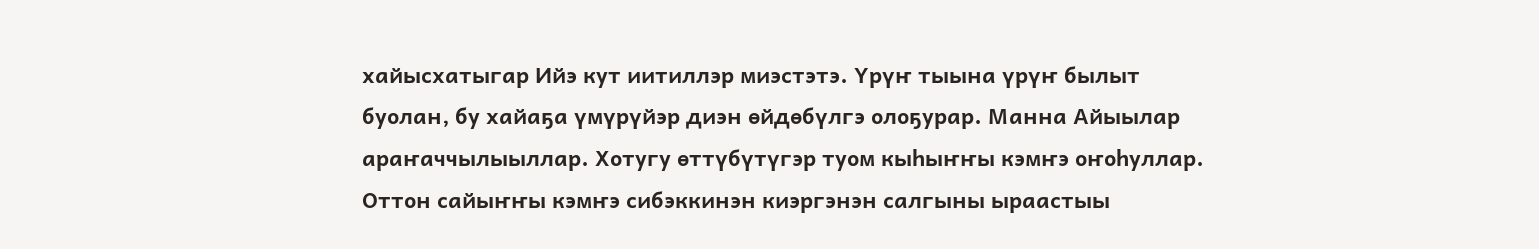хайысхатыгар Ийэ кут иитиллэр миэстэтэ. Үрүҥ тыына үрүҥ былыт буолан, бу хайаҕа үмүрүйэр диэн өйдөбүлгэ олоҕурар. Манна Айыылар араҥаччылыыллар. Хотугу өттүбүтүгэр туом кыһыҥҥы кэмҥэ оҥоһуллар. Оттон сайыҥҥы кэмҥэ сибэккинэн киэргэнэн салгыны ыраастыы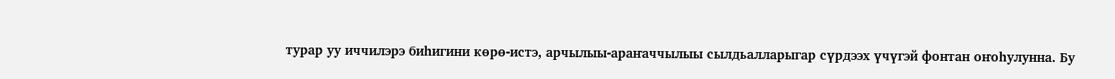турар уу иччилэрэ биһигини көрө-истэ, арчылыы-араҥаччылыы сылдьалларыгар сүрдээх үчүгэй фонтан оҥоһулунна. Бу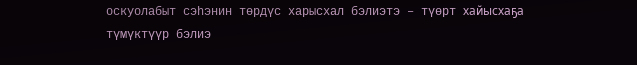оскуолабыт сэһэнин төрдүс харысхал бэлиэтэ – түөрт хайысхаҕа түмүктүүр бэлиэ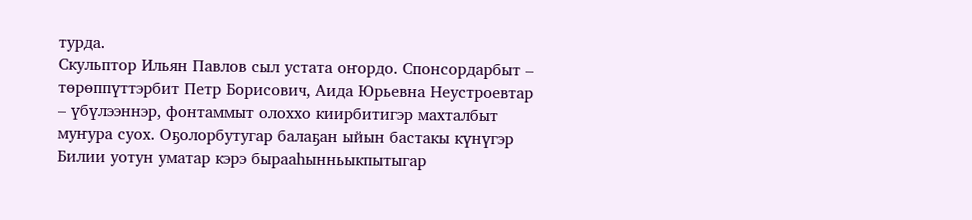турда.
Скульптор Ильян Павлов сыл устата оҥордо. Спонсордарбыт – төрөппүттэрбит Петр Борисович, Аида Юрьевна Неустроевтар – үбүлээннэр, фонтаммыт олоххо киирбитигэр махталбыт муҥура суох. Оҕолорбутугар балаҕан ыйын бастакы күнүгэр Билии уотун уматар кэрэ бырааһынньыкпытыгар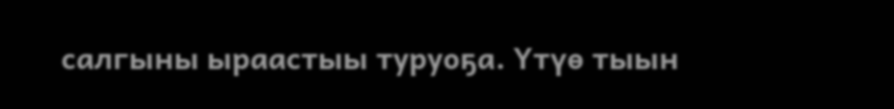салгыны ыраастыы туруоҕа. Үтүө тыын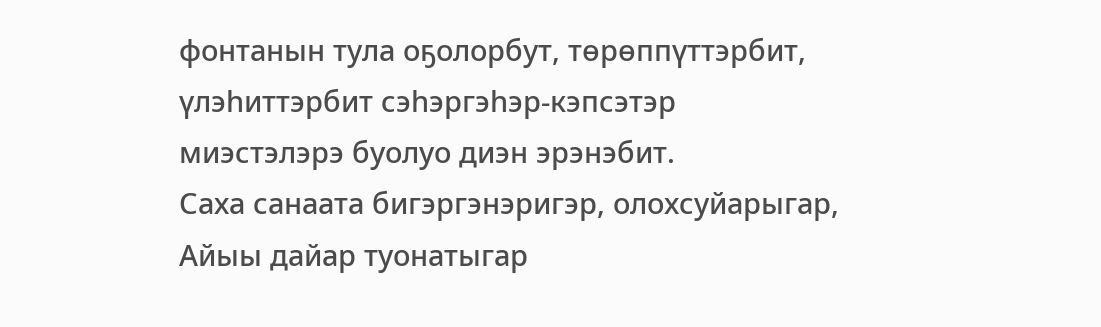фонтанын тула оҕолорбут, төрөппүттэрбит, үлэһиттэрбит сэһэргэһэр-кэпсэтэр миэстэлэрэ буолуо диэн эрэнэбит.
Саха санаата бигэргэнэригэр, олохсуйарыгар, Айыы дайар туонатыгар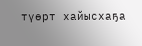түөрт хайысхаҕа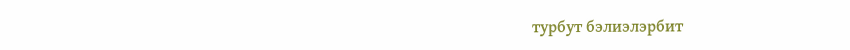турбут бэлиэлэрбит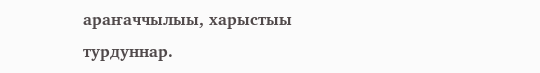араҥаччылыы, харыстыы турдуннар.